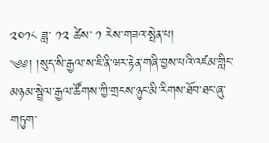༢༠༡༨ ཟླ་ ༡༢ ཚེས་ ༡ རེས་གཟའ་སྤེན་པ།
༄༅། །སུད་སི་རྒྱལ་ས་ཇི་ནི་ཝར་རྟེན་གཞི་བྱས་པའི་འཛམ་གླིང་མཉམ་སྦྲེལ་རྒྱལ་ཚོགས་ཀྱི་གྲངས་ཉུང་མི་རིགས་ཐོབ་ཐང་ཞུ་གཏུག་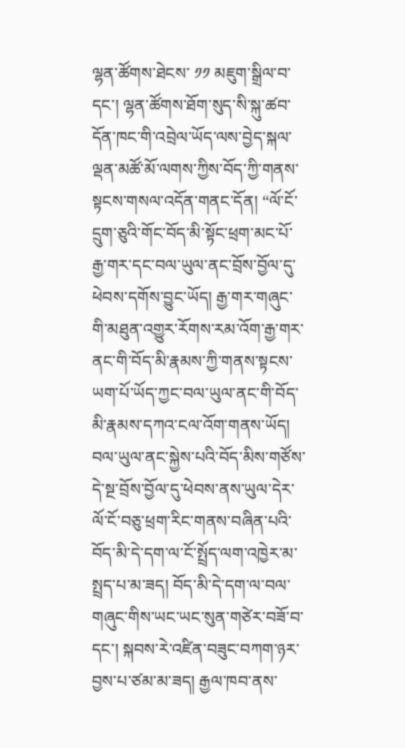ལྷན་ཚོགས་ཐེངས་ ༡༡ མཇུག་སྒྲིལ་བ་དང་། ལྷན་ཚོགས་ཐོག་སུད་སི་སྐུ་ཚབ་དོན་ཁང་གི་འབྲེལ་ཡོད་ལས་བྱེད་སྐལ་ལྡན་མཚོ་མོ་ལགས་ཀྱིས་བོད་ཀྱི་གནས་སྟངས་གསལ་འདོན་གནང་དོན། “ལོ་ངོ་དྲུག་ཅུའི་གོང་བོད་མི་སྟོང་ཕྲག་མང་པོ་རྒྱ་གར་དང་བལ་ཡུལ་ནང་བྲོས་བྱོལ་དུ་ཕེབས་དགོས་བྱུང་ཡོད། རྒྱ་གར་གཞུང་གི་མཐུན་འགྱུར་རོགས་རམ་འོག་རྒྱ་གར་ནང་གི་བོད་མི་རྣམས་ཀྱི་གནས་སྟངས་ཡག་པོ་ཡོད་ཀྱང་བལ་ཡུལ་ནང་གི་བོད་མི་རྣམས་དཀའ་ངལ་འོག་གནས་ཡོད། བལ་ཡུལ་ནང་སྐྱེས་པའི་བོད་མིས་གཙོས་དེ་སྔ་བྲོས་བྱོལ་དུ་ཕེབས་ནས་ཡུལ་དེར་ལོ་ངོ་བཅུ་ཕྲག་རིང་གནས་བཞིན་པའི་བོད་མི་དེ་དག་ལ་ངོ་སྤྲོད་ལག་འཁྱེར་མ་སྤྲད་པ་མ་ཟད། བོད་མི་དེ་དག་ལ་བལ་གཞུང་གིས་ཡང་ཡང་སུན་གཙེར་བཟོ་བ་དང་། སྐབས་རེ་འཛིན་བཟུང་བཀག་ཉར་བྱས་པ་ཙམ་མ་ཟད། རྒྱལ་ཁབ་ནས་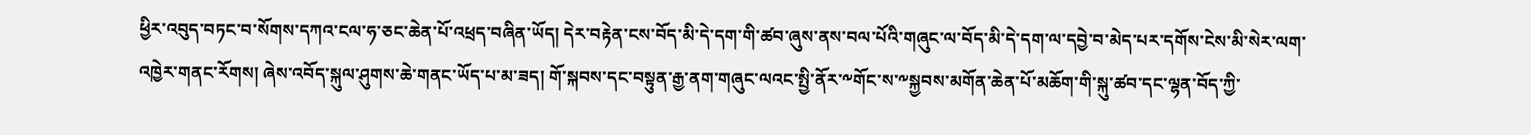ཕྱིར་འབུད་བཏང་བ་སོགས་དཀའ་ངལ་ཧ་ཅང་ཆེན་པོ་འཕྲད་བཞིན་ཡོད། དེར་བརྟེན་ངས་བོད་མི་དེ་དག་གི་ཚབ་ཞུས་ནས་བལ་པོའི་གཞུང་ལ་བོད་མི་དེ་དག་ལ་དབྱེ་བ་མེད་པར་དགོས་ངེས་མི་སེར་ལག་འཁྱེར་གནང་རོགས། ཞེས་འབོད་སྐུལ་ཤུགས་ཆེ་གནང་ཡོད་པ་མ་ཟད། གོ་སྐབས་དང་བསྟུན་རྒྱ་ནག་གཞུང་ལའང་སྤྱི་ནོར་༸གོང་ས་༸སྐྱབས་མགོན་ཆེན་པོ་མཆོག་གི་སྐུ་ཚབ་དང་ལྷན་བོད་ཀྱི་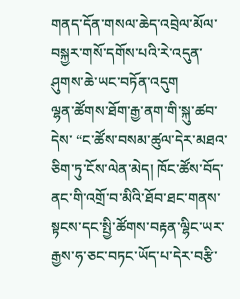གནད་དོན་གསལ་ཆེད་འབྲེལ་མོལ་བསྐྱར་གསོ་དགོས་པའི་རེ་འདུན་ཤུགས་ཆེ་ཡང་བཏོན་འདུག
ལྷན་ཚོགས་ཐོག་རྒྱ་ནག་གི་སྐུ་ཚབ་དེས་ “ང་ཚོས་བསམ་ཚུལ་དེར་མཐའ་ཅིག་ཏུ་ངོས་ལེན་མེད། ཁོང་ཚོས་བོད་ནང་གི་འགྲོ་བ་མིའི་ཐོབ་ཐང་གནས་སྟངས་དང་སྤྱི་ཚོགས་བརྟན་ལྷིང་ཡར་རྒྱས་ཧ་ཅང་བཏང་ཡོད་པ་དེར་བརྩི་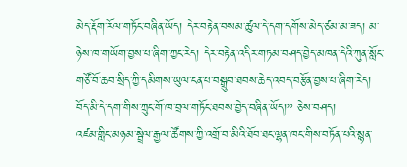མེད་རྡོག་རོལ་གཏོང་བཞིན་ཡོད། དེར་བརྟེན་བསམ་ཚུལ་དེ་དག་དགོས་མེད་ཙམ་མ་ཟད། མ་ཉེས་ཁ་གཡོག་བྱས་པ་ཞིག་ཀྱང་རེད། དེར་བརྟེན་འདིར་གཏམ་བཤད་བྱེད་མཁན་དེའི་ཀུན་སློང་གཙོ་བོ་ཆབ་སྲིད་ཀྱི་དམིགས་ཡུལ་ངན་པ་བསྒྲུབ་ཐབས་ཆེད་འབད་བརྩོན་བྱས་པ་ཞིག་རེད། བོད་མི་དེ་དག་གིས་ཀྲུང་གོ་ཁ་བྲལ་གཏོང་ཐབས་བྱེད་བཞིན་ཡོད།” ཅེས་བཤད།
འཛམ་གླིང་མཉམ་སྦྲེལ་རྒྱལ་ཚོགས་ཀྱི་འགྲོ་བ་མིའི་ཐོབ་ཐང་ལྷན་ཁང་གིས་བཏོན་པའི་སྙན་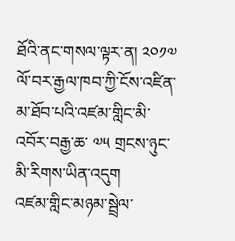ཐོའི་ནང་གསལ་ལྟར་ན། ༢༠༡༧ ལོ་བར་རྒྱལ་ཁབ་ཀྱི་ངོས་འཛིན་མ་ཐོབ་པའི་འཛམ་གླིང་མི་འབོར་བརྒྱ་ཆ་ ༧༥ གྲངས་ཉུང་མི་རིགས་ཡིན་འདུག
འཛམ་གླིང་མཉམ་སྦྲེལ་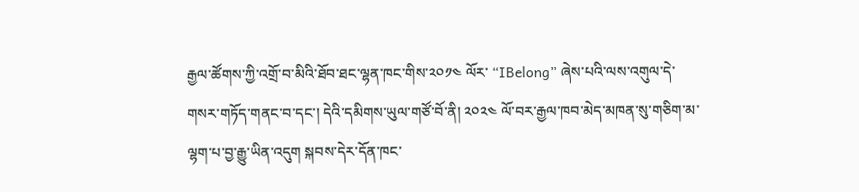རྒྱལ་ཚོགས་ཀྱི་འགྲོ་བ་མིའི་ཐོབ་ཐང་ལྷན་ཁང་གིས་༢༠༡༤ ལོར་ “IBelong” ཞེས་པའི་ལས་འགུལ་དེ་གསར་གཏོད་གནང་བ་དང་། དེའི་དམིགས་ཡུལ་གཙོ་བོ་ནི། ༢༠༢༤ ལོ་བར་རྒྱལ་ཁབ་མེད་མཁན་སུ་གཅིག་མ་ལྷག་པ་བྱ་རྒྱུ་ཡིན་འདུག སྐབས་དེར་དོན་ཁང་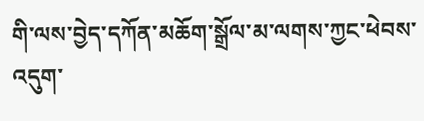གི་ལས་བྱེད་དཀོན་མཆོག་སྒྲོལ་མ་ལགས་ཀྱང་ཕེབས་འདུག་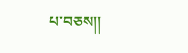པ་བཅས།།